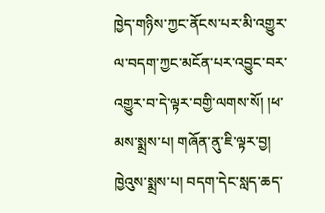ཁྱེད་གཉིས་ཀྱང་ནོངས་པར་མི་འགྱུར་ལ་བདག་ཀྱང་མངོན་པར་འབྱུང་བར་འགྱུར་བ་དེ་ལྟར་བགྱི་ལགས་སོ། །ཕ་མས་སྨྲས་པ། གཞོན་ནུ་ཇི་ལྟར་བྱ། ཁྱེའུས་སྨྲས་པ། བདག་དེང་སླད་ཆད་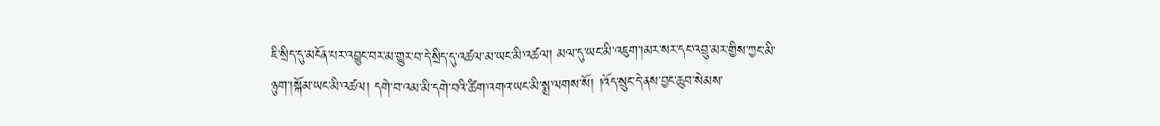ཇི་སྲིད་དུ་མངོན་པར་འབྱུང་བར་མ་གྱུར་བ་དེ་སྲིད་དུ་འཚལ་མ་ཡང་མི་འཚལ། མལ་དུ་ཡང་མི་འཇུག་།མར་སར་དང་འབྲུ་མར་གྱིས་ཀྱང་མི་ཉུག་།སྐོམ་ཡང་མི་འཚལ། དགེ་བ་འམ་མི་དགེ་བའི་ཚིག་འགའ་ཡང་མི་སྨྲ་ལགས་སོ། །འོད་སྲུང་དེ་ནས་བྱང་ཆུབ་སེམས་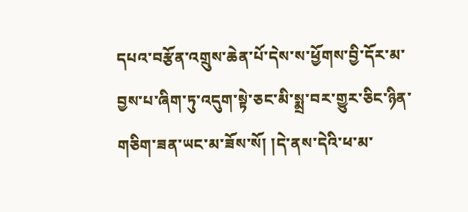དཔའ་བརྩོན་འགྲུས་ཆེན་པོ་དེས་ས་ཕྱོགས་བྱི་དོར་མ་བྱས་པ་ཞིག་ཏུ་འདུག་སྟེ་ཅང་མི་སྨྲ་བར་གྱུར་ཅིང་ཉིན་གཅིག་ཟན་ཡང་མ་ཟོས་སོ། །དེ་ནས་དེའི་ཕ་མ་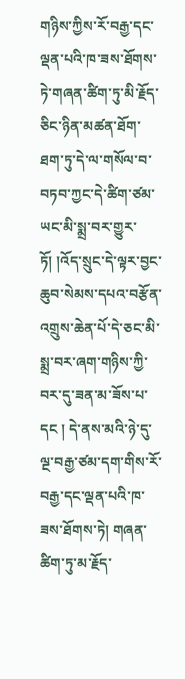གཉིས་ཀྱིས་རོ་བརྒྱ་དང་ལྡན་པའི་ཁ་ཟས་ཐོགས་ཏེ་གཞན་ཚིག་ཏུ་མི་རྗོད་ཅིང་ཉིན་མཚན་ཐོག་ཐག་ཏུ་དེ་ལ་གསོལ་བ་བཏབ་ཀྱང་དེ་ཚིག་ཙམ་ཡང་མི་སྨྲ་བར་གྱུར་ཏོ། །འོད་སྲུང་དེ་ལྟར་བྱང་ཆུབ་སེམས་དཔའ་བརྩོན་འགྲུས་ཆེན་པོ་དེ་ཅང་མི་སྨྲ་བར་ཞག་གཉིས་ཀྱི་བར་དུ་ཟན་མ་ཟོས་པ་དང ། དེ་ནས་མའི་ཉེ་དུ་ལྔ་བརྒྱ་ཙམ་དག་གིས་རོ་བརྒྱ་དང་ལྡན་པའི་ཁ་ཟས་ཐོགས་ཏེ། གཞན་ཚིག་ཏུ་མ་རྗོད་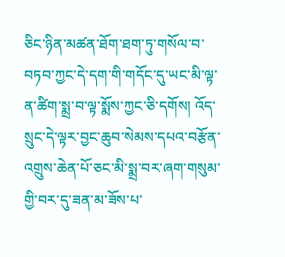ཅིང་ཉིན་མཚན་ཐོག་ཐག་ཏུ་གསོལ་བ་བཏབ་ཀྱང་དེ་དག་གི་གདོང་དུ་ཡང་མི་ལྟ་ན་ཚིག་སྨྲ་བ་ལྟ་སྨོས་ཀྱང་ཅི་དགོས། འོད་སྲུང་དེ་ལྟར་བྱང་ཆུབ་སེམས་དཔའ་བརྩོན་འགྲུས་ཆེན་པོ་ཅང་མི་སྨྲ་བར་ཞག་གསུམ་གྱི་བར་དུ་ཟན་མ་ཟོས་པ་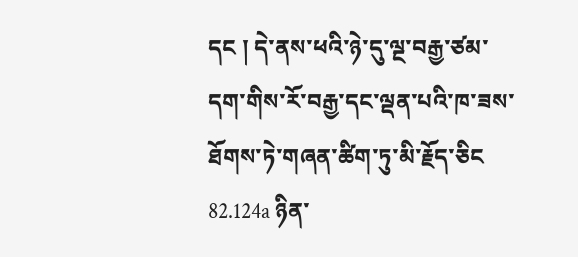དང ། དེ་ནས་ཕའི་ཉེ་དུ་ལྔ་བརྒྱ་ཙམ་དག་གིས་རོ་བརྒྱ་དང་ལྡན་པའི་ཁ་ཟས་ཐོགས་ཏེ་གཞན་ཚིག་ཏུ་མི་རྗོད་ཅིང 82.124a ཉིན་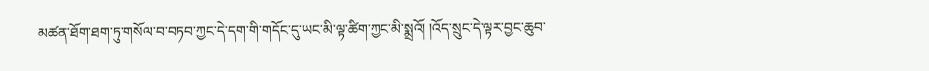མཚན་ཐོག་ཐག་ཏུ་གསོལ་བ་བཏབ་ཀྱང་དེ་དག་གི་གདོང་དུ་ཡང་མི་ལྟ་ཚིག་ཀྱང་མི་སྨྲའོ། །འོད་སྲུང་དེ་ལྟར་བྱང་ཆུབ་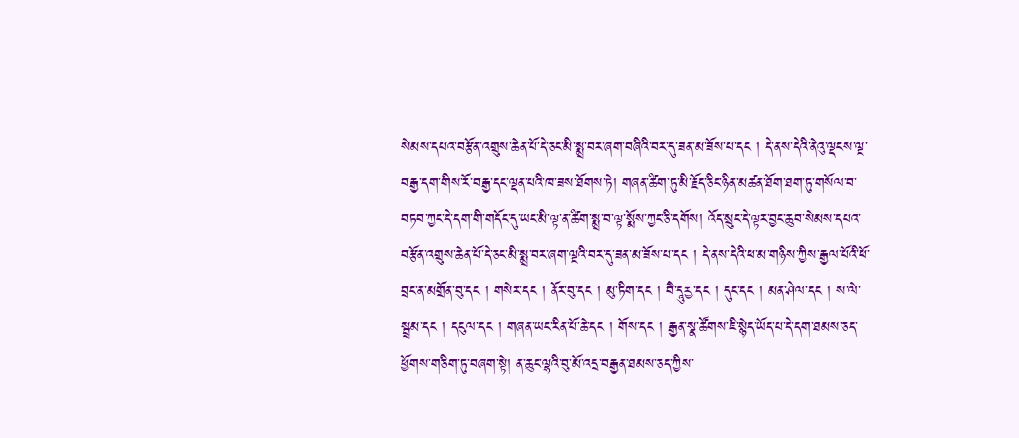སེམས་དཔའ་བརྩོན་འགྲུས་ཆེན་པོ་དེ་ཅང་མི་སྨྲ་བར་ཞག་བཞིའི་བར་དུ་ཟན་མ་ཟོས་པ་དང ། དེ་ནས་དེའི་ནེའུ་ལྡངས་ལྔ་བརྒྱ་དག་གིས་རོ་བརྒྱ་དང་ལྡན་པའི་ཁ་ཟས་ཐོགས་ཏེ། གཞན་ཚིག་ཏུ་མི་རྗོད་ཅིང་ཉིན་མཚན་ཐོག་ཐག་ཏུ་གསོལ་བ་བཏབ་ཀྱང་དེ་དག་གི་གདོང་དུ་ཡང་མི་ལྟ་ན་ཚིག་སྨྲ་བ་ལྟ་སྨོས་ཀྱང་ཅི་དགོས། འོད་སྲུང་དེ་ལྟར་བྱང་ཆུབ་སེམས་དཔའ་བརྩོན་འགྲུས་ཆེན་པོ་དེ་ཅང་མི་སྨྲ་བར་ཞག་ལྔའི་བར་དུ་ཟན་མ་ཟོས་པ་དང ། དེ་ནས་དེའི་ཕ་མ་གཉིས་ཀྱིས་རྒྱལ་པོའི་ཕོ་བྲང་ན་མགྲོན་བུ་དང ། གསེར་དང ། ནོར་བུ་དང ། མུ་ཏིག་དང ། བཻ་དཱུརྱ་དང ། དུང་དང ། མན་ཤེལ་དང ། ས་ལེ་སྦྲམ་དང ། དངུལ་དང ། གཞན་ཡང་རིན་པོ་ཆེ་དང ། གོས་དང ། རྒྱན་སྣ་ཚོགས་ཇི་སྙེད་ཡོད་པ་དེ་དག་ཐམས་ཅད་ཕྱོགས་གཅིག་ཏུ་བཞག་སྟེ། ན་ཆུང་ལྷའི་བུ་མོ་འདྲ་བརྒྱན་ཐམས་ཅད་ཀྱིས་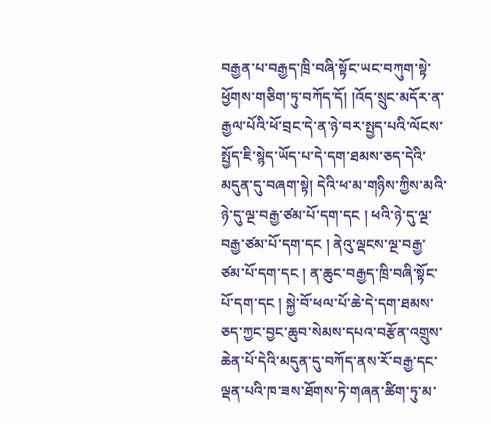བརྒྱན་པ་བརྒྱད་ཁྲི་བཞི་སྟོང་ཡང་བཀུག་སྟེ་ཕྱོགས་གཅིག་ཏུ་བཀོད་དོ། །འོད་སྲུང་མདོར་ན་རྒྱལ་པོའི་ཕོ་བྲང་དེ་ན་ཉེ་བར་སྤྱད་པའི་ལོངས་སྤྱོད་ཇི་སྙེད་ཡོད་པ་དེ་དག་ཐམས་ཅད་དེའི་མདུན་དུ་བཞག་སྟེ། དེའི་ཕ་མ་གཉིས་ཀྱིས་མའི་ཉེ་དུ་ལྔ་བརྒྱ་ཙམ་པོ་དག་དང ། ཕའི་ཉེ་དུ་ལྔ་བརྒྱ་ཙམ་པོ་དག་དང ། ནེའུ་ལྡངས་ལྔ་བརྒྱ་ཙམ་པོ་དག་དང ། ན་ཆུང་བརྒྱད་ཁྲི་བཞི་སྟོང་པོ་དག་དང ། སྐྱེ་བོ་ཕལ་པོ་ཆེ་དེ་དག་ཐམས་ཅད་ཀྱང་བྱང་ཆུབ་སེམས་དཔའ་བརྩོན་འགྲུས་ཆེན་པོ་དེའི་མདུན་དུ་བཀོད་ནས་རོ་བརྒྱ་དང་ལྡན་པའི་ཁ་ཟས་ཐོགས་ཏེ་གཞན་ཚིག་ཏུ་མ་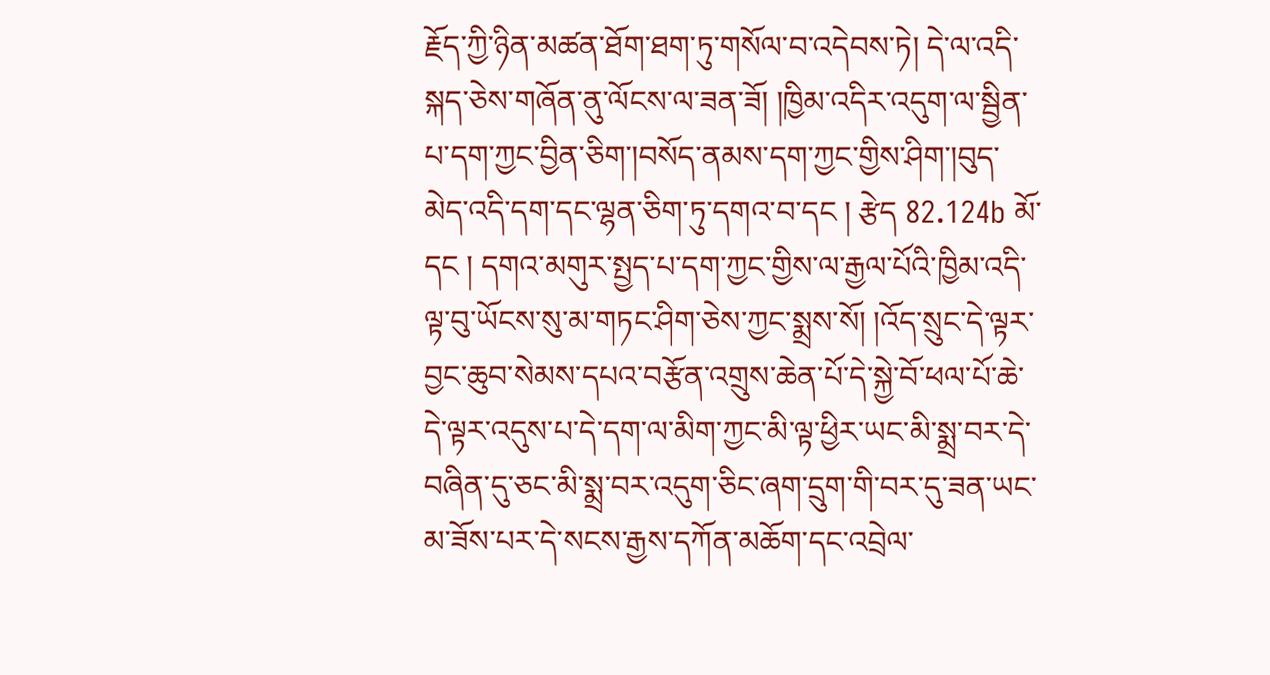རྗོད་ཀྱི་ཉིན་མཚན་ཐོག་ཐག་ཏུ་གསོལ་བ་འདེབས་ཏེ། དེ་ལ་འདི་སྐད་ཅེས་གཞོན་ནུ་ལོངས་ལ་ཟན་ཟོ། །ཁྱིམ་འདིར་འདུག་ལ་སྦྱིན་པ་དག་ཀྱང་བྱིན་ཅིག་།བསོད་ནམས་དག་ཀྱང་གྱིས་ཤིག་།བུད་མེད་འདི་དག་དང་ལྷན་ཅིག་ཏུ་དགའ་བ་དང ། རྩེད 82.124b མོ་དང ། དགའ་མགུར་སྤྱད་པ་དག་ཀྱང་གྱིས་ལ་རྒྱལ་པོའི་ཁྱིམ་འདི་ལྟ་བུ་ཡོངས་སུ་མ་གཏང་ཤིག་ཅེས་ཀྱང་སྨྲས་སོ། །འོད་སྲུང་དེ་ལྟར་བྱང་ཆུབ་སེམས་དཔའ་བརྩོན་འགྲུས་ཆེན་པོ་དེ་སྐྱེ་བོ་ཕལ་པོ་ཆེ་དེ་ལྟར་འདུས་པ་དེ་དག་ལ་མིག་ཀྱང་མི་ལྟ་ཕྱིར་ཡང་མི་སྨྲ་བར་དེ་བཞིན་དུ་ཅང་མི་སྨྲ་བར་འདུག་ཅིང་ཞག་དྲུག་གི་བར་དུ་ཟན་ཡང་མ་ཟོས་པར་དེ་སངས་རྒྱས་དཀོན་མཆོག་དང་འབྲེལ་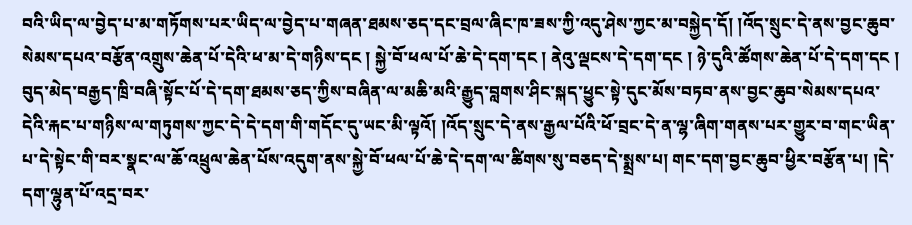བའི་ཡིད་ལ་བྱེད་པ་མ་གཏོགས་པར་ཡིད་ལ་བྱེད་པ་གཞན་ཐམས་ཅད་དང་བྲལ་ཞིང་ཁ་ཟས་ཀྱི་འདུ་ཤེས་ཀྱང་མ་བསྐྱེད་དོ། །འོད་སྲུང་དེ་ནས་བྱང་ཆུབ་སེམས་དཔའ་བརྩོན་འགྲུས་ཆེན་པོ་དེའི་ཕ་མ་དེ་གཉིས་དང ། སྐྱེ་བོ་ཕལ་པོ་ཆེ་དེ་དག་དང ། ནེའུ་ལྡངས་དེ་དག་དང ། ཉེ་དུའི་ཚོགས་ཆེན་པོ་དེ་དག་དང ། བུད་མེད་བརྒྱད་ཁྲི་བཞི་སྟོང་པོ་དེ་དག་ཐམས་ཅད་ཀྱིས་བཞིན་ལ་མཆི་མའི་རྒྱུད་བླགས་ཤིང་སྐད་ཕྱུང་སྟེ་དུང་མོས་བཏབ་ནས་བྱང་ཆུབ་སེམས་དཔའ་དེའི་རྐང་པ་གཉིས་ལ་གཏུགས་ཀྱང་དེ་དེ་དག་གི་གདོང་དུ་ཡང་མི་ལྟའོ། །འོད་སྲུང་དེ་ནས་རྒྱལ་པོའི་ཕོ་བྲང་དེ་ན་ལྷ་ཞིག་གནས་པར་གྱུར་བ་གང་ཡིན་པ་དེ་སྟེང་གི་བར་སྣང་ལ་ཆོ་འཕྲུལ་ཆེན་པོས་འདུག་ནས་སྐྱེ་བོ་ཕལ་པོ་ཆེ་དེ་དག་ལ་ཚིགས་སུ་བཅད་དེ་སྨྲས་པ། གང་དག་བྱང་ཆུབ་ཕྱིར་བརྩོན་པ། །དེ་དག་ལྷུན་པོ་འདྲ་བར་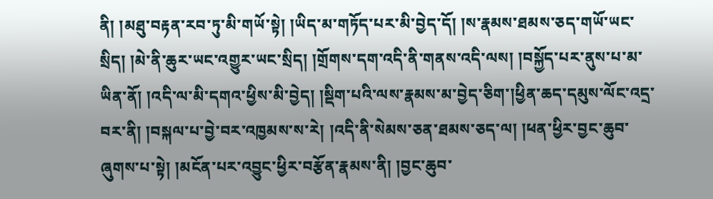ནི། །མཐུ་བརྟན་རབ་ཏུ་མི་གཡོ་སྟེ། །ཡིད་མ་གཏོད་པར་མི་བྱེད་དོ། །ས་རྣམས་ཐམས་ཅད་གཡོ་ཡང་སྲིད། །མེ་ནི་ཆུར་ཡང་འགྱུར་ཡང་སྲིད། །གྲོགས་དག་འདི་ནི་གནས་འདི་ལས། །བསྐྱོད་པར་ནུས་པ་མ་ཡིན་ནོ། །འདི་ལ་མི་དགའ་ཕྱིས་མི་བྱེད། །སྡིག་པའི་ལས་རྣམས་མ་བྱེད་ཅིག་།ཕྱིན་ཆད་དམུས་ལོང་འདྲ་བར་ནི། །བསྐལ་པ་བྱེ་བར་འཁྱམས་ས་རེ། །འདི་ནི་སེམས་ཅན་ཐམས་ཅད་ལ། །ཕན་ཕྱིར་བྱང་ཆུབ་ཞུགས་པ་སྟེ། །མངོན་པར་འབྱུང་ཕྱིར་བརྩོན་རྣམས་ནི། །བྱང་ཆུབ་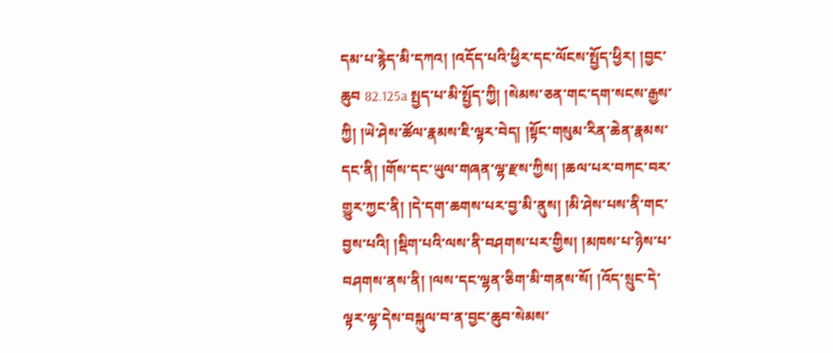དམ་པ་རྙེད་མི་དཀའ། །འདོད་པའི་ཕྱིར་དང་ལོངས་སྤྱོད་ཕྱིར། །བྱང་ཆུབ 82.125a སྤྱད་པ་མི་སྤྱོད་ཀྱི། །སེམས་ཅན་གང་དག་སངས་རྒྱས་ཀྱི། །ཡེ་ཤེས་ཚོལ་རྣམས་ཇི་ལྟར་བེད། །སྟོང་གསུམ་རིན་ཆེན་རྣམས་དང་ནི། །གོས་དང་ཡུལ་གཞན་ལྷ་རྫས་ཀྱིས། །ཆལ་པར་བཀང་བར་གྱུར་ཀྱང་ནི། །དེ་དག་ཆགས་པར་བྱ་མི་ནུས། །མི་ཤེས་པས་ནི་གང་བྱས་པའི། །སྡིག་པའི་ལས་ནི་བཤགས་པར་གྱིས། །མཁས་པ་ཉེས་པ་བཤགས་ནས་ནི། །ལས་དང་ལྷན་ཅིག་མི་གནས་སོ། །འོད་སྲུང་དེ་ལྟར་ལྷ་དེས་བསྐུལ་བ་ན་བྱང་ཆུབ་སེམས་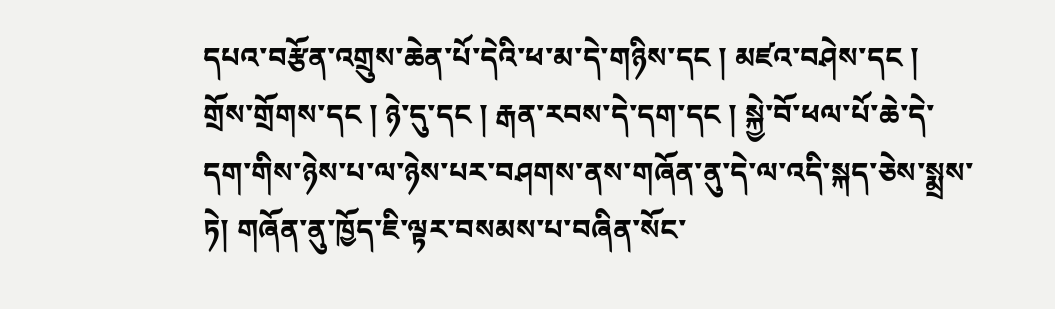དཔའ་བརྩོན་འགྲུས་ཆེན་པོ་དེའི་ཕ་མ་དེ་གཉིས་དང ། མཛའ་བཤེས་དང ། གྲོས་གྲོགས་དང ། ཉེ་དུ་དང ། རྒན་རབས་དེ་དག་དང ། སྐྱེ་བོ་ཕལ་པོ་ཆེ་དེ་དག་གིས་ཉེས་པ་ལ་ཉེས་པར་བཤགས་ནས་གཞོན་ནུ་དེ་ལ་འདི་སྐད་ཅེས་སྨྲས་ཏེ། གཞོན་ནུ་ཁྱོད་ཇི་ལྟར་བསམས་པ་བཞིན་སོང་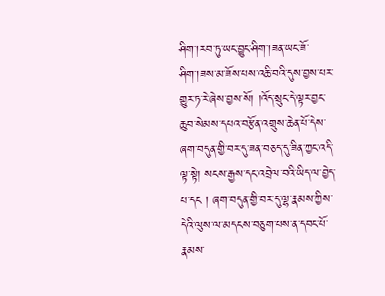ཤིག་།རབ་ཏུ་ཡང་བྱུང་ཤིག་།ཟན་ཡང་ཟོ་ཤིག་།ཟས་མ་ཟོས་པས་འཆི་བའི་དུས་བྱས་པར་གྱུར་ཏ་རེ་ཞེས་བྱས་སོ། །འོད་སྲུང་དེ་ལྟར་བྱང་ཆུབ་སེམས་དཔའ་བརྩོན་འགྲུས་ཆེན་པོ་དེས་ཞག་བདུན་གྱི་བར་དུ་ཟན་བཅད་དུ་ཟིན་ཀྱང་འདི་ལྟ་སྟེ། སངས་རྒྱས་དང་འབྲེལ་བའི་ཡིད་ལ་བྱེད་པ་དང ། ཞག་བདུན་གྱི་བར་དུ་ལྷ་རྣམས་ཀྱིས་དེའི་ལུས་ལ་མདངས་བཅུག་པས་ན་དབང་པོ་རྣམས་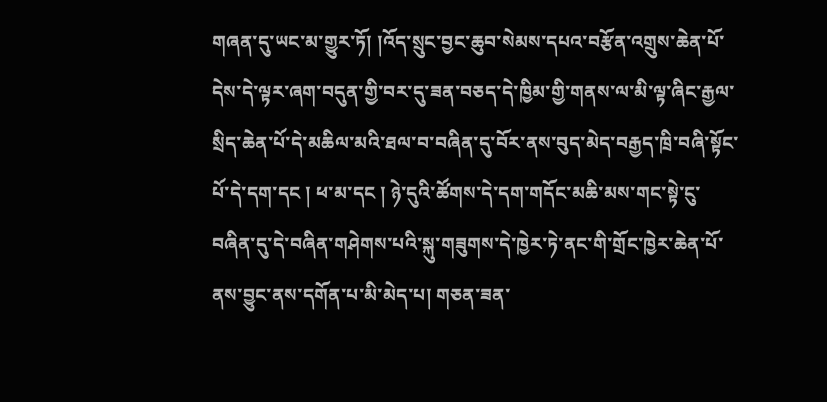གཞན་དུ་ཡང་མ་གྱུར་ཏོ། །འོད་སྲུང་བྱང་ཆུབ་སེམས་དཔའ་བརྩོན་འགྲུས་ཆེན་པོ་དེས་དེ་ལྟར་ཞག་བདུན་གྱི་བར་དུ་ཟན་བཅད་དེ་ཁྱིམ་གྱི་གནས་ལ་མི་ལྟ་ཞིང་རྒྱལ་སྲིད་ཆེན་པོ་དེ་མཆིལ་མའི་ཐལ་བ་བཞིན་དུ་བོར་ནས་བུད་མེད་བརྒྱད་ཁྲི་བཞི་སྟོང་པོ་དེ་དག་དང ། ཕ་མ་དང ། ཉེ་དུའི་ཚོགས་དེ་དག་གདོང་མཆི་མས་གང་སྟེ་ངུ་བཞིན་དུ་དེ་བཞིན་གཤེགས་པའི་སྐུ་གཟུགས་དེ་ཁྱེར་ཏེ་ནང་གི་གྲོང་ཁྱེར་ཆེན་པོ་ནས་བྱུང་ནས་དགོན་པ་མི་མེད་པ། གཅན་ཟན་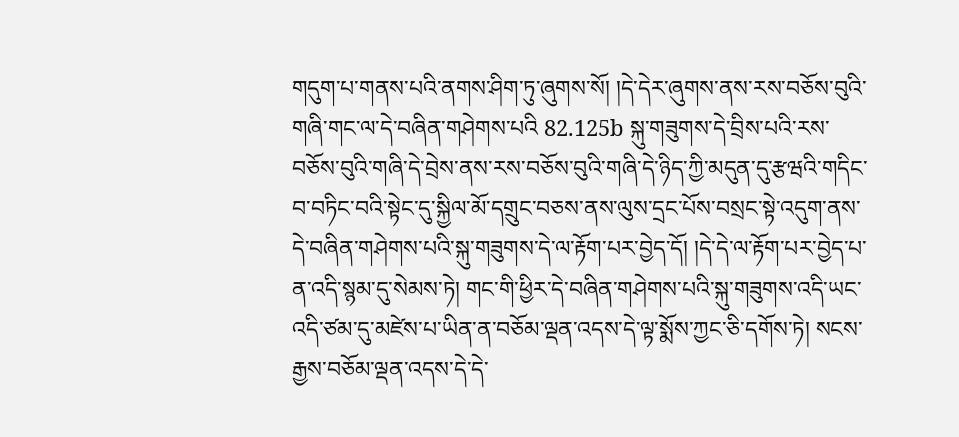གདུག་པ་གནས་པའི་ནགས་ཤིག་ཏུ་ཞུགས་སོ། །དེ་དེར་ཞུགས་ནས་རས་བཅོས་བུའི་གཞི་གང་ལ་དེ་བཞིན་གཤེགས་པའི 82.125b སྐུ་གཟུགས་དེ་བྲིས་པའི་རས་བཅོས་བུའི་གཞི་དེ་བྲེས་ནས་རས་བཅོས་བུའི་གཞི་དེ་ཉིད་ཀྱི་མདུན་དུ་རྩཝའི་གདིང་བ་བཏིང་བའི་སྟེང་དུ་སྐྱིལ་མོ་དགྲུང་བཅས་ནས་ལུས་དྲང་པོས་བསྲང་སྟེ་འདུག་ནས་དེ་བཞིན་གཤེགས་པའི་སྐུ་གཟུགས་དེ་ལ་རྟོག་པར་བྱེད་དོ། །དེ་དེ་ལ་རྟོག་པར་བྱེད་པ་ན་འདི་སྙམ་དུ་སེམས་ཏེ། གང་གི་ཕྱིར་དེ་བཞིན་གཤེགས་པའི་སྐུ་གཟུགས་འདི་ཡང་འདི་ཙམ་དུ་མཛེས་པ་ཡིན་ན་བཅོམ་ལྡན་འདས་དེ་ལྟ་སྨོས་ཀྱང་ཅི་དགོས་ཏེ། སངས་རྒྱས་བཅོམ་ལྡན་འདས་དེ་དེ་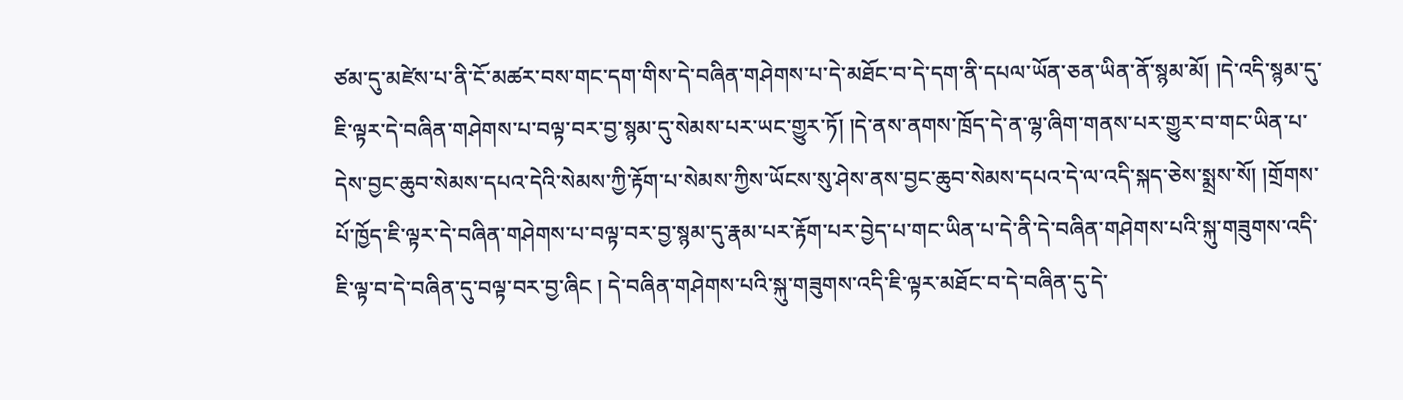ཙམ་དུ་མཛེས་པ་ནི་ངོ་མཚར་བས་གང་དག་གིས་དེ་བཞིན་གཤེགས་པ་དེ་མཐོང་བ་དེ་དག་ནི་དཔལ་ཡོན་ཅན་ཡིན་ནོ་སྙམ་མོ། །དེ་འདི་སྙམ་དུ་ཇི་ལྟར་དེ་བཞིན་གཤེགས་པ་བལྟ་བར་བྱ་སྙམ་དུ་སེམས་པར་ཡང་གྱུར་ཏོ། །དེ་ནས་ནགས་ཁྲོད་དེ་ན་ལྷ་ཞིག་གནས་པར་གྱུར་བ་གང་ཡིན་པ་དེས་བྱང་ཆུབ་སེམས་དཔའ་དེའི་སེམས་ཀྱི་རྟོག་པ་སེམས་ཀྱིས་ཡོངས་སུ་ཤེས་ནས་བྱང་ཆུབ་སེམས་དཔའ་དེ་ལ་འདི་སྐད་ཅེས་སྨྲས་སོ། །གྲོགས་པོ་ཁྱོད་ཇི་ལྟར་དེ་བཞིན་གཤེགས་པ་བལྟ་བར་བྱ་སྙམ་དུ་རྣམ་པར་རྟོག་པར་བྱེད་པ་གང་ཡིན་པ་དེ་ནི་དེ་བཞིན་གཤེགས་པའི་སྐུ་གཟུགས་འདི་ཇི་ལྟ་བ་དེ་བཞིན་དུ་བལྟ་བར་བྱ་ཞིང ། དེ་བཞིན་གཤེགས་པའི་སྐུ་གཟུགས་འདི་ཇི་ལྟར་མཐོང་བ་དེ་བཞིན་དུ་དེ་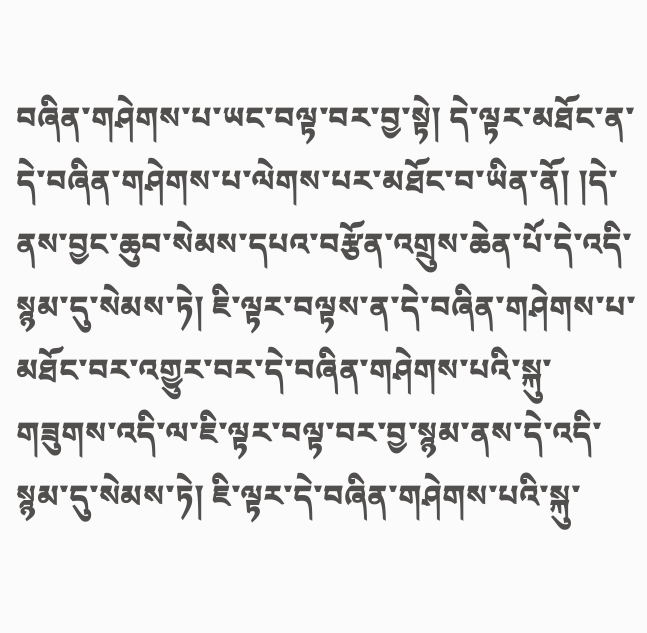བཞིན་གཤེགས་པ་ཡང་བལྟ་བར་བྱ་སྟེ། དེ་ལྟར་མཐོང་ན་དེ་བཞིན་གཤེགས་པ་ལེགས་པར་མཐོང་བ་ཡིན་ནོ། །དེ་ནས་བྱང་ཆུབ་སེམས་དཔའ་བརྩོན་འགྲུས་ཆེན་པོ་དེ་འདི་སྙམ་དུ་སེམས་ཏེ། ཇི་ལྟར་བལྟས་ན་དེ་བཞིན་གཤེགས་པ་མཐོང་བར་འགྱུར་བར་དེ་བཞིན་གཤེགས་པའི་སྐུ་གཟུགས་འདི་ལ་ཇི་ལྟར་བལྟ་བར་བྱ་སྙམ་ནས་དེ་འདི་སྙམ་དུ་སེམས་ཏེ། ཇི་ལྟར་དེ་བཞིན་གཤེགས་པའི་སྐུ་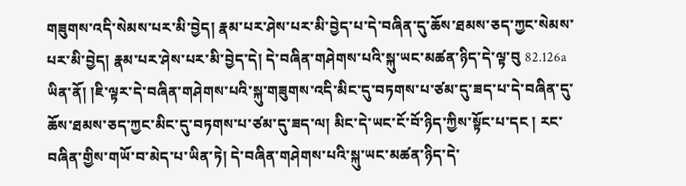གཟུགས་འདི་སེམས་པར་མི་བྱེད། རྣམ་པར་ཤེས་པར་མི་བྱེད་པ་དེ་བཞིན་དུ་ཆོས་ཐམས་ཅད་ཀྱང་སེམས་པར་མི་བྱེད། རྣམ་པར་ཤེས་པར་མི་བྱེད་དེ། དེ་བཞིན་གཤེགས་པའི་སྐུ་ཡང་མཚན་ཉིད་དེ་ལྟ་བུ 82.126a ཡིན་ནོ། །ཇི་ལྟར་དེ་བཞིན་གཤེགས་པའི་སྐུ་གཟུགས་འདི་མིང་དུ་བཏགས་པ་ཙམ་དུ་ཟད་པ་དེ་བཞིན་དུ་ཆོས་ཐམས་ཅད་ཀྱང་མིང་དུ་བཏགས་པ་ཙམ་དུ་ཟད་ལ། མིང་དེ་ཡང་ངོ་བོ་ཉིད་ཀྱིས་སྟོང་པ་དང ། རང་བཞིན་གྱིས་གཡོ་བ་མེད་པ་ཡིན་ཏེ། དེ་བཞིན་གཤེགས་པའི་སྐུ་ཡང་མཚན་ཉིད་དེ་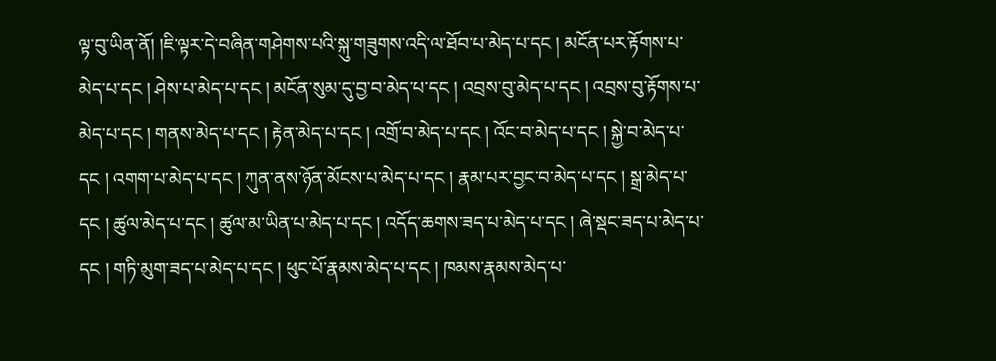ལྟ་བུ་ཡིན་ནོ། །ཇི་ལྟར་དེ་བཞིན་གཤེགས་པའི་སྐུ་གཟུགས་འདི་ལ་ཐོབ་པ་མེད་པ་དང ། མངོན་པར་རྟོགས་པ་མེད་པ་དང ། ཤེས་པ་མེད་པ་དང ། མངོན་སུམ་དུ་བྱ་བ་མེད་པ་དང ། འབྲས་བུ་མེད་པ་དང ། འབྲས་བུ་རྟོགས་པ་མེད་པ་དང ། གནས་མེད་པ་དང ། རྟེན་མེད་པ་དང ། འགྲོ་བ་མེད་པ་དང ། འོང་བ་མེད་པ་དང ། སྐྱེ་བ་མེད་པ་དང ། འགག་པ་མེད་པ་དང ། ཀུན་ནས་ཉོན་མོངས་པ་མེད་པ་དང ། རྣམ་པར་བྱང་བ་མེད་པ་དང ། སྒྲ་མེད་པ་དང ། ཚུལ་མེད་པ་དང ། ཚུལ་མ་ཡིན་པ་མེད་པ་དང ། འདོད་ཆགས་ཟད་པ་མེད་པ་དང ། ཞེ་སྡང་ཟད་པ་མེད་པ་དང ། གཏི་མུག་ཟད་པ་མེད་པ་དང ། ཕུང་པོ་རྣམས་མེད་པ་དང ། ཁམས་རྣམས་མེད་པ་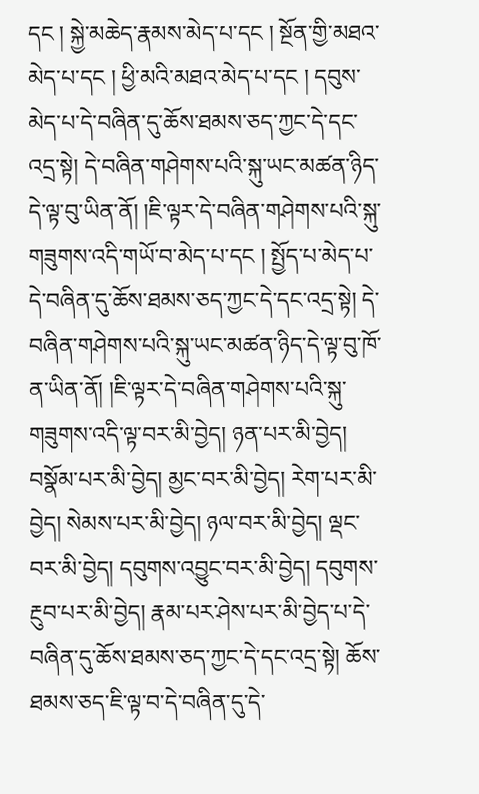དང ། སྐྱེ་མཆེད་རྣམས་མེད་པ་དང ། སྔོན་གྱི་མཐའ་མེད་པ་དང ། ཕྱི་མའི་མཐའ་མེད་པ་དང ། དབུས་མེད་པ་དེ་བཞིན་དུ་ཆོས་ཐམས་ཅད་ཀྱང་དེ་དང་འདྲ་སྟེ། དེ་བཞིན་གཤེགས་པའི་སྐུ་ཡང་མཚན་ཉིད་དེ་ལྟ་བུ་ཡིན་ནོ། །ཇི་ལྟར་དེ་བཞིན་གཤེགས་པའི་སྐུ་གཟུགས་འདི་གཡོ་བ་མེད་པ་དང ། སྤྱོད་པ་མེད་པ་དེ་བཞིན་དུ་ཆོས་ཐམས་ཅད་ཀྱང་དེ་དང་འདྲ་སྟེ། དེ་བཞིན་གཤེགས་པའི་སྐུ་ཡང་མཚན་ཉིད་དེ་ལྟ་བུ་ཁོ་ན་ཡིན་ནོ། །ཇི་ལྟར་དེ་བཞིན་གཤེགས་པའི་སྐུ་གཟུགས་འདི་ལྟ་བར་མི་བྱེད། ཉན་པར་མི་བྱེད། བསྣོམ་པར་མི་བྱེད། མྱང་བར་མི་བྱེད། རེག་པར་མི་བྱེད། སེམས་པར་མི་བྱེད། ཉལ་བར་མི་བྱེད། ལྡང་བར་མི་བྱེད། དབུགས་འབྱུང་བར་མི་བྱེད། དབུགས་རྔུབ་པར་མི་བྱེད། རྣམ་པར་ཤེས་པར་མི་བྱེད་པ་དེ་བཞིན་དུ་ཆོས་ཐམས་ཅད་ཀྱང་དེ་དང་འདྲ་སྟེ། ཆོས་ཐམས་ཅད་ཇི་ལྟ་བ་དེ་བཞིན་དུ་དེ་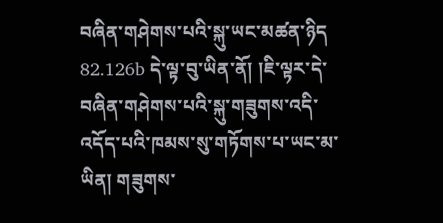བཞིན་གཤེགས་པའི་སྐུ་ཡང་མཚན་ཉིད 82.126b དེ་ལྟ་བུ་ཡིན་ནོ། །ཇི་ལྟར་དེ་བཞིན་གཤེགས་པའི་སྐུ་གཟུགས་འདི་འདོད་པའི་ཁམས་སུ་གཏོགས་པ་ཡང་མ་ཡིན། གཟུགས་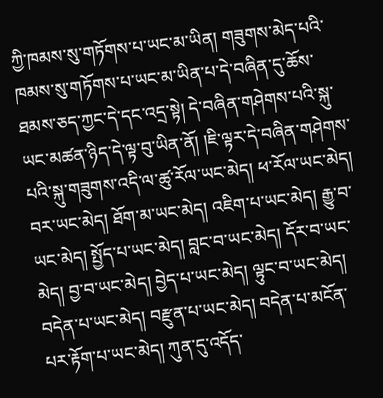ཀྱི་ཁམས་སུ་གཏོགས་པ་ཡང་མ་ཡིན། གཟུགས་མེད་པའི་ཁམས་སུ་གཏོགས་པ་ཡང་མ་ཡིན་པ་དེ་བཞིན་དུ་ཆོས་ཐམས་ཅད་ཀྱང་དེ་དང་འདྲ་སྟེ། དེ་བཞིན་གཤེགས་པའི་སྐུ་ཡང་མཚན་ཉིད་དེ་ལྟ་བུ་ཡིན་ནོ། །ཇི་ལྟར་དེ་བཞིན་གཤེགས་པའི་སྐུ་གཟུགས་འདི་ལ་ཚུ་རོལ་ཡང་མེད། ཕ་རོལ་ཡང་མེད། བར་ཡང་མེད། ཐོག་མ་ཡང་མེད། འཇིག་པ་ཡང་མེད། རྒྱུ་བ་ཡང་མེད། སྤྱོད་པ་ཡང་མེད། བླང་བ་ཡང་མེད། དོར་བ་ཡང་མེད། བྱ་བ་ཡང་མེད། བྱེད་པ་ཡང་མེད། ལྟུང་བ་ཡང་མེད། བདེན་པ་ཡང་མེད། བརྫུན་པ་ཡང་མེད། བདེན་པ་མངོན་པར་རྟོག་པ་ཡང་མེད། ཀུན་དུ་འདོད་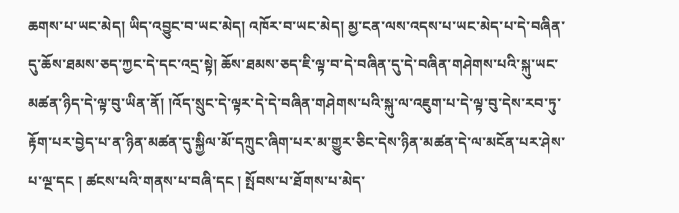ཆགས་པ་ཡང་མེད། ཡིད་འབྱུང་བ་ཡང་མེད། འཁོར་བ་ཡང་མེད། མྱ་ངན་ལས་འདས་པ་ཡང་མེད་པ་དེ་བཞིན་དུ་ཆོས་ཐམས་ཅད་ཀྱང་དེ་དང་འདྲ་སྟེ། ཆོས་ཐམས་ཅད་ཇི་ལྟ་བ་དེ་བཞིན་དུ་དེ་བཞིན་གཤེགས་པའི་སྐུ་ཡང་མཚན་ཉིད་དེ་ལྟ་བུ་ཡིན་ནོ། །འོད་སྲུང་དེ་ལྟར་དེ་དེ་བཞིན་གཤེགས་པའི་སྐུ་ལ་འཇུག་པ་དེ་ལྟ་བུ་དེས་རབ་ཏུ་རྟོག་པར་བྱེད་པ་ན་ཉིན་མཚན་དུ་སྐྱིལ་མོ་དཀྲུང་ཞིག་པར་མ་གྱུར་ཅིང་དེས་ཉིན་མཚན་དེ་ལ་མངོན་པར་ཤེས་པ་ལྔ་དང ། ཚངས་པའི་གནས་པ་བཞི་དང ། སྤོབས་པ་ཐོགས་པ་མེད་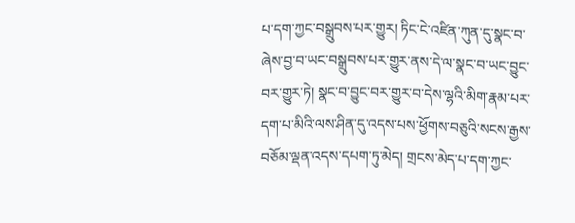པ་དག་ཀྱང་བསྒྲུབས་པར་གྱུར། ཏིང་ངེ་འཛིན་ཀུན་དུ་སྣང་བ་ཞེས་བྱ་བ་ཡང་བསྒྲུབས་པར་གྱུར་ནས་དེ་ལ་སྣང་བ་ཡང་བྱུང་བར་གྱུར་ཏེ། སྣང་བ་བྱུང་བར་གྱུར་བ་དེས་ལྷའི་མིག་རྣམ་པར་དག་པ་མིའི་ལས་ཤིན་དུ་འདས་པས་ཕྱོགས་བཅུའི་སངས་རྒྱས་བཅོམ་ལྡན་འདས་དཔག་ཏུ་མེད། གྲངས་མེད་པ་དག་ཀྱང་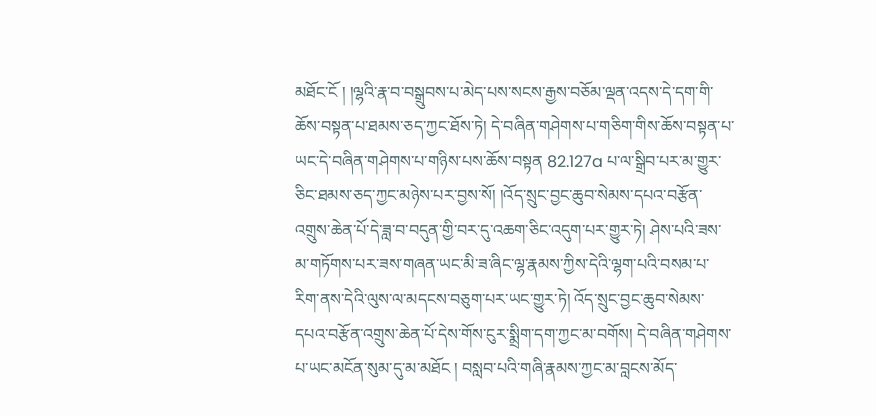མཐོང་ངོ ། །ལྷའི་རྣ་བ་བསྒྲུབས་པ་མེད་པས་སངས་རྒྱས་བཅོམ་ལྡན་འདས་དེ་དག་གི་ཆོས་བསྟན་པ་ཐམས་ཅད་ཀྱང་ཐོས་ཏེ། དེ་བཞིན་གཤེགས་པ་གཅིག་གིས་ཆོས་བསྟན་པ་ཡང་དེ་བཞིན་གཤེགས་པ་གཉིས་པས་ཆོས་བསྟན 82.127a པ་ལ་སྒྲིབ་པར་མ་གྱུར་ཅིང་ཐམས་ཅད་ཀྱང་མཉེས་པར་བྱས་སོ། །འོད་སྲུང་བྱང་ཆུབ་སེམས་དཔའ་བརྩོན་འགྲུས་ཆེན་པོ་དེ་ཟླ་བ་བདུན་གྱི་བར་དུ་འཆག་ཅིང་འདུག་པར་གྱུར་ཏེ། ཤེས་པའི་ཟས་མ་གཏོགས་པར་ཟས་གཞན་ཡང་མི་ཟ་ཞིང་ལྷ་རྣམས་ཀྱིས་དེའི་ལྷག་པའི་བསམ་པ་རིག་ནས་དེའི་ལུས་ལ་མདངས་བཅུག་པར་ཡང་གྱུར་ཏེ། འོད་སྲུང་བྱང་ཆུབ་སེམས་དཔའ་བརྩོན་འགྲུས་ཆེན་པོ་དེས་གོས་ངུར་སྨྲིག་དག་ཀྱང་མ་བགོས། དེ་བཞིན་གཤེགས་པ་ཡང་མངོན་སུམ་དུ་མ་མཐོང ། བསླབ་པའི་གཞི་རྣམས་ཀྱང་མ་བླངས་མོད་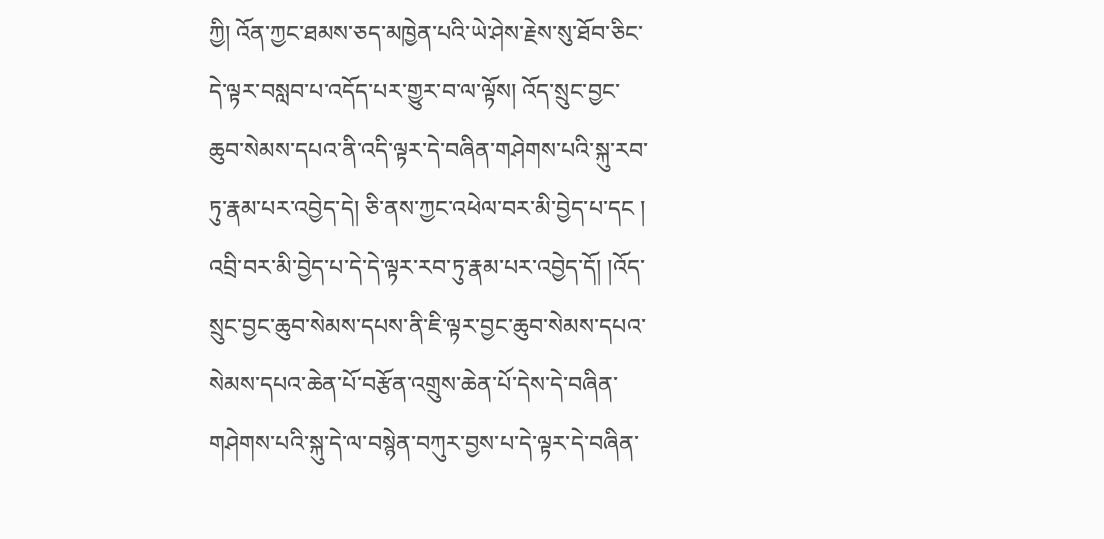ཀྱི། འོན་ཀྱང་ཐམས་ཅད་མཁྱེན་པའི་ཡེ་ཤེས་རྗེས་སུ་ཐོབ་ཅིང་དེ་ལྟར་བསླབ་པ་འདོད་པར་གྱུར་བ་ལ་ལྟོས། འོད་སྲུང་བྱང་ཆུབ་སེམས་དཔའ་ནི་འདི་ལྟར་དེ་བཞིན་གཤེགས་པའི་སྐུ་རབ་ཏུ་རྣམ་པར་འབྱེད་དེ། ཅི་ནས་ཀྱང་འཕེལ་བར་མི་བྱེད་པ་དང ། འབྲི་བར་མི་བྱེད་པ་དེ་དེ་ལྟར་རབ་ཏུ་རྣམ་པར་འབྱེད་དོ། །འོད་སྲུང་བྱང་ཆུབ་སེམས་དཔས་ནི་ཇི་ལྟར་བྱང་ཆུབ་སེམས་དཔའ་སེམས་དཔའ་ཆེན་པོ་བརྩོན་འགྲུས་ཆེན་པོ་དེས་དེ་བཞིན་གཤེགས་པའི་སྐུ་དེ་ལ་བསྙེན་བཀུར་བྱས་པ་དེ་ལྟར་དེ་བཞིན་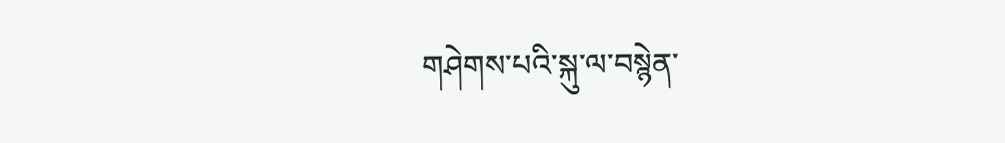གཤེགས་པའི་སྐུ་ལ་བསྙེན་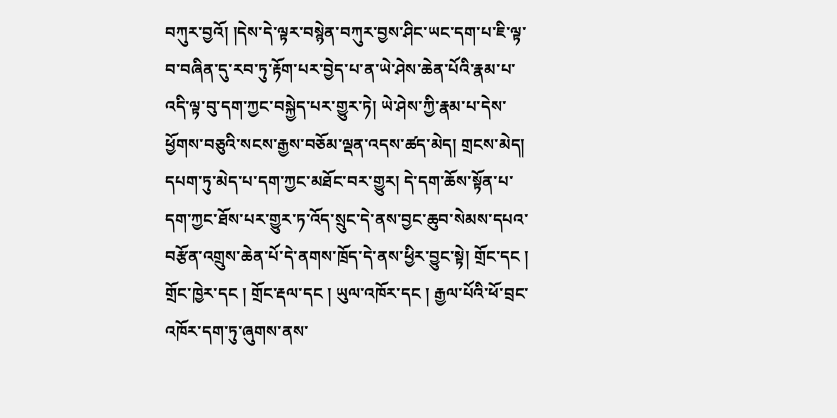བཀུར་བྱའོ། །དེས་དེ་ལྟར་བསྙེན་བཀུར་བྱས་ཤིང་ཡང་དག་པ་ཇི་ལྟ་བ་བཞིན་དུ་རབ་ཏུ་རྟོག་པར་བྱེད་པ་ན་ཡེ་ཤེས་ཆེན་པོའི་རྣམ་པ་འདི་ལྟ་བུ་དག་ཀྱང་བསྐྱེད་པར་གྱུར་ཏེ། ཡེ་ཤེས་ཀྱི་རྣམ་པ་དེས་ཕྱོགས་བཅུའི་སངས་རྒྱས་བཅོམ་ལྡན་འདས་ཚད་མེད། གྲངས་མེད། དཔག་ཏུ་མེད་པ་དག་ཀྱང་མཐོང་བར་གྱུར། དེ་དག་ཆོས་སྟོན་པ་དག་ཀྱང་ཐོས་པར་གྱུར་ཏ་འོད་སྲུང་དེ་ནས་བྱང་ཆུབ་སེམས་དཔའ་བརྩོན་འགྲུས་ཆེན་པོ་དེ་ནགས་ཁྲོད་དེ་ནས་ཕྱིར་བྱུང་སྟེ། གྲོང་དང ། གྲོང་ཁྱེར་དང ། གྲོང་རྡལ་དང ། ཡུལ་འཁོར་དང ། རྒྱལ་པོའི་ཕོ་བྲང་འཁོར་དག་ཏུ་ཞུགས་ནས་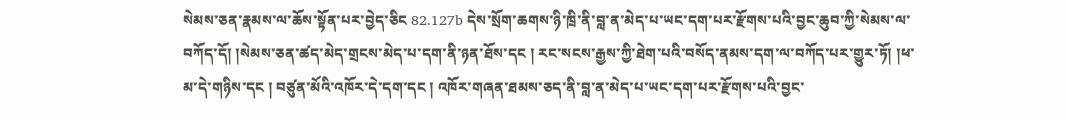སེམས་ཅན་རྣམས་ལ་ཆོས་སྟོན་པར་བྱེད་ཅིང 82.127b དེས་སྲོག་ཆགས་ཉི་ཁྲི་ནི་བླ་ན་མེད་པ་ཡང་དག་པར་རྫོགས་པའི་བྱང་ཆུབ་ཀྱི་སེམས་ལ་བཀོད་དོ། །སེམས་ཅན་ཚད་མེད་གྲངས་མེད་པ་དག་ནི་ཉན་ཐོས་དང ། རང་སངས་རྒྱས་ཀྱི་ཐེག་པའི་བསོད་ནམས་དག་ལ་བཀོད་པར་གྱུར་ཏོ། །ཕ་མ་དེ་གཉིས་དང ། བཙུན་མོའི་འཁོར་དེ་དག་དང ། འཁོར་གཞན་ཐམས་ཅད་ནི་བླ་ན་མེད་པ་ཡང་དག་པར་རྫོགས་པའི་བྱང་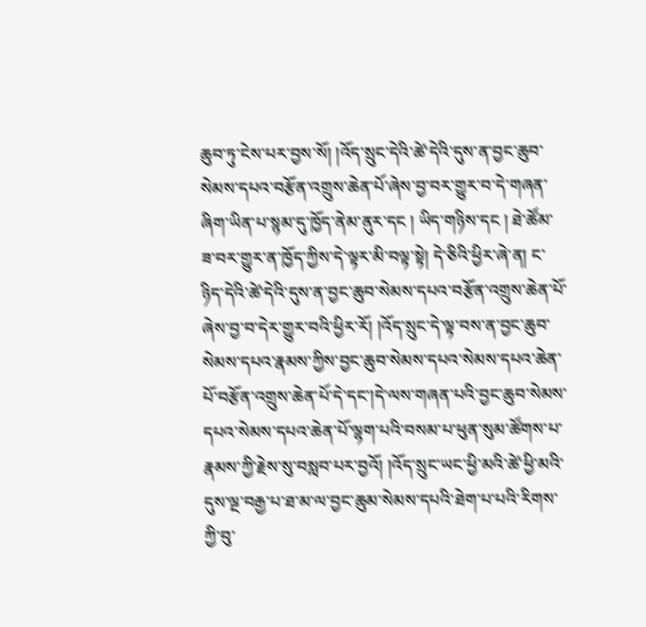ཆུབ་ཏུ་ངེས་པར་བྱས་སོ། །འོད་སྲུང་དེའི་ཚེ་དེའི་དུས་ན་བྱང་ཆུབ་སེམས་དཔའ་བརྩོན་འགྲུས་ཆེན་པོ་ཞེས་བྱ་བར་གྱུར་བ་དེ་གཞན་ཞིག་ཡིན་པ་སྙམ་དུ་ཁྱོད་ནེམ་ནུར་དང ། ཡིད་གཉིས་དང ། ཐེ་ཚོམ་ཟ་བར་གྱུར་ན་ཁྱོད་ཀྱིས་དེ་ལྟར་མི་བལྟ་སྟེ། དེ་ཅིའི་ཕྱིར་ཞེ་ན། ང་ཉིད་དེའི་ཚེ་དེའི་དུས་ན་བྱང་ཆུབ་སེམས་དཔའ་བརྩོན་འགྲུས་ཆེན་པོ་ཞེས་བྱ་བ་དེར་གྱུར་བའི་ཕྱིར་རོ། །འོད་སྲུང་དེ་ལྟ་བས་ན་བྱང་ཆུབ་སེམས་དཔའ་རྣམས་ཀྱིས་བྱང་ཆུབ་སེམས་དཔའ་སེམས་དཔའ་ཆེན་པོ་བརྩོན་འགྲུས་ཆེན་པོ་དེ་དང་།དེ་ལས་གཞན་པའི་བྱང་ཆུབ་སེམས་དཔའ་སེམས་དཔའ་ཆེན་པོ་ལྷག་པའི་བསམ་པ་ཕུན་སུམ་ཚོགས་པ་རྣམས་ཀྱི་རྗེས་སུ་བསླབ་པར་བྱའོ། །འོད་སྲུང་ཡང་ཕྱི་མའི་ཚེ་ཕྱི་མའི་དུས་ལྔ་བརྒྱ་པ་ཐ་མ་ལ་བྱང་ཆུམ་སེམས་དཔའི་ཐེག་པ་པའི་རིགས་ཀྱི་བུ་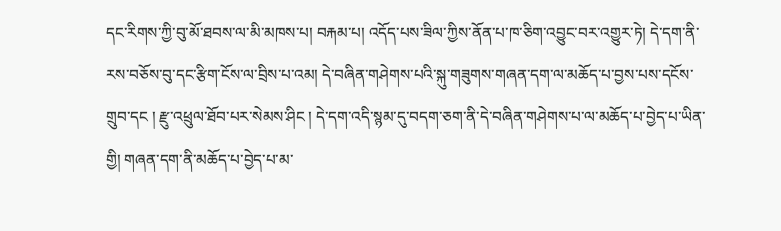དང་རིགས་ཀྱི་བུ་མོ་ཐབས་ལ་མི་མཁས་པ། བརྐམ་པ། འདོད་པས་ཟིལ་ཀྱིས་ནོན་པ་ཁ་ཅིག་འབྱུང་བར་འགྱུར་ཏེ། དེ་དག་ནི་རས་བཅོས་བུ་དང་རྩིག་ངོས་ལ་བྲིས་པ་འམ། དེ་བཞིན་གཤེགས་པའི་སྐུ་གཟུགས་གཞན་དག་ལ་མཆོད་པ་བྱས་པས་དངོས་གྲུབ་དང ། རྫུ་འཕྲུལ་ཐོབ་པར་སེམས་ཤིང ། དེ་དག་འདི་སྙམ་དུ་བདག་ཅག་ནི་དེ་བཞིན་གཤེགས་པ་ལ་མཆོད་པ་བྱེད་པ་ཡིན་གྱི། གཞན་དག་ནི་མཆོད་པ་བྱེད་པ་མ་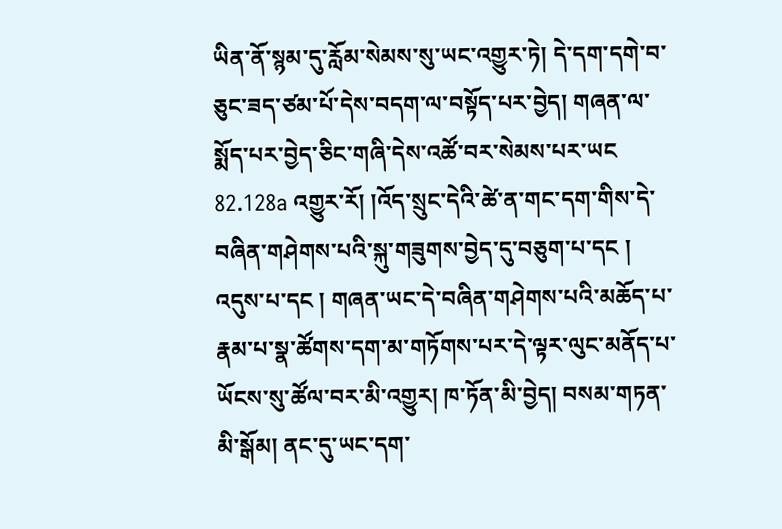ཡིན་ནོ་སྙམ་དུ་རློམ་སེམས་སུ་ཡང་འགྱུར་ཏེ། དེ་དག་དགེ་བ་ཅུང་ཟད་ཙམ་པོ་དེས་བདག་ལ་བསྟོད་པར་བྱེད། གཞན་ལ་སྨོད་པར་བྱེད་ཅིང་གཞི་དེས་འཚོ་བར་སེམས་པར་ཡང 82.128a འགྱུར་རོ། །འོད་སྲུང་དེའི་ཚེ་ན་གང་དག་གིས་དེ་བཞིན་གཤེགས་པའི་སྐུ་གཟུགས་བྱེད་དུ་བཅུག་པ་དང ། འདུས་པ་དང ། གཞན་ཡང་དེ་བཞིན་གཤེགས་པའི་མཆོད་པ་རྣམ་པ་སྣ་ཚོགས་དག་མ་གཏོགས་པར་དེ་ལྟར་ལུང་མནོད་པ་ཡོངས་སུ་ཚོལ་བར་མི་འགྱུར། ཁ་ཏོན་མི་བྱེད། བསམ་གཏན་མི་སྒོམ། ནང་དུ་ཡང་དག་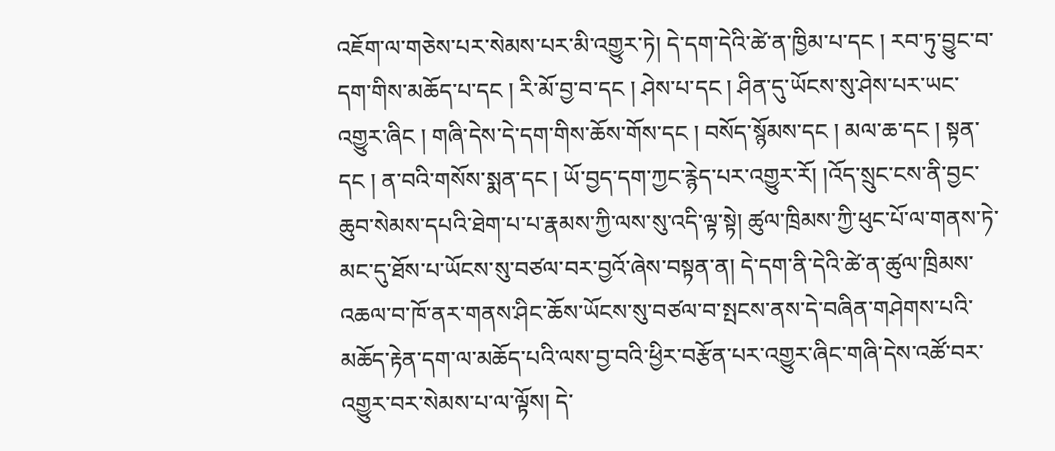འཇོག་ལ་གཅེས་པར་སེམས་པར་མི་འགྱུར་ཏེ། དེ་དག་དེའི་ཚེ་ན་ཁྱིམ་པ་དང ། རབ་ཏུ་བྱུང་བ་དག་གིས་མཆོད་པ་དང ། རི་མོ་བྱ་བ་དང ། ཤེས་པ་དང ། ཤིན་དུ་ཡོངས་སུ་ཤེས་པར་ཡང་འགྱུར་ཞིང ། གཞི་དེས་དེ་དག་གིས་ཆོས་གོས་དང ། བསོད་སྙོམས་དང ། མལ་ཆ་དང ། སྟན་དང ། ན་བའི་གསོས་སྨན་དང ། ཡོ་བྱད་དག་ཀྱང་རྙེད་པར་འགྱུར་རོ། །འོད་སྲུང་ངས་ནི་བྱང་ཆུབ་སེམས་དཔའི་ཐེག་པ་པ་རྣམས་ཀྱི་ལས་སུ་འདི་ལྟ་སྟེ། ཚུལ་ཁྲིམས་ཀྱི་ཕུང་པོ་ལ་གནས་ཏེ་མང་དུ་ཐོས་པ་ཡོངས་སུ་བཙལ་བར་བྱའོ་ཞེས་བསྟན་ན། དེ་དག་ནི་དེའི་ཚེ་ན་ཚུལ་ཁྲིམས་འཆལ་བ་ཁོ་ནར་གནས་ཤིང་ཆོས་ཡོངས་སུ་བཙལ་བ་སྤངས་ནས་དེ་བཞིན་གཤེགས་པའི་མཆོད་རྟེན་དག་ལ་མཆོད་པའི་ལས་བྱ་བའི་ཕྱིར་བརྩོན་པར་འགྱུར་ཞིང་གཞི་དེས་འཚོ་བར་འགྱུར་བར་སེམས་པ་ལ་ལྟོས། དེ་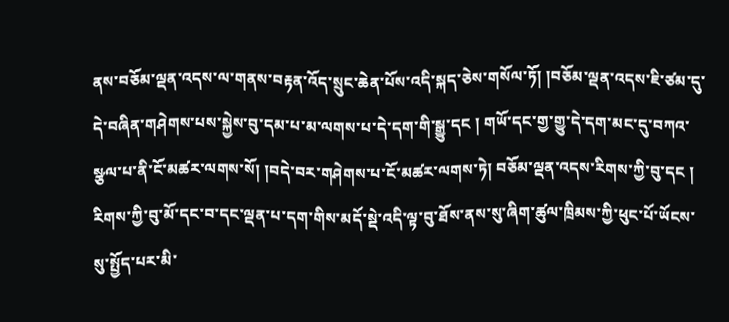ནས་བཅོམ་ལྡན་འདས་ལ་གནས་བརྟན་འོད་སྲུང་ཆེན་པོས་འདི་སྐད་ཅེས་གསོལ་ཏོ། །བཅོམ་ལྡན་འདས་ཇི་ཙམ་དུ་དེ་བཞིན་གཤེགས་པས་སྐྱེས་བུ་དམ་པ་མ་ལགས་པ་དེ་དག་གི་སྒྱུ་དང ། གཡོ་དང་གྱ་གྱུ་དེ་དག་མང་དུ་བཀའ་སྩལ་པ་ནི་ངོ་མཚར་ལགས་སོ། །བདེ་བར་གཤེགས་པ་ངོ་མཚར་ལགས་ཏེ། བཅོམ་ལྡན་འདས་རིགས་ཀྱི་བུ་དང ། རིགས་ཀྱི་བུ་མོ་དང་བ་དང་ལྡན་པ་དག་གིས་མདོ་སྡེ་འདི་ལྟ་བུ་ཐོས་ནས་སུ་ཞིག་ཚུལ་ཁྲིམས་ཀྱི་ཕུང་པོ་ཡོངས་སུ་སྤྱོད་པར་མི་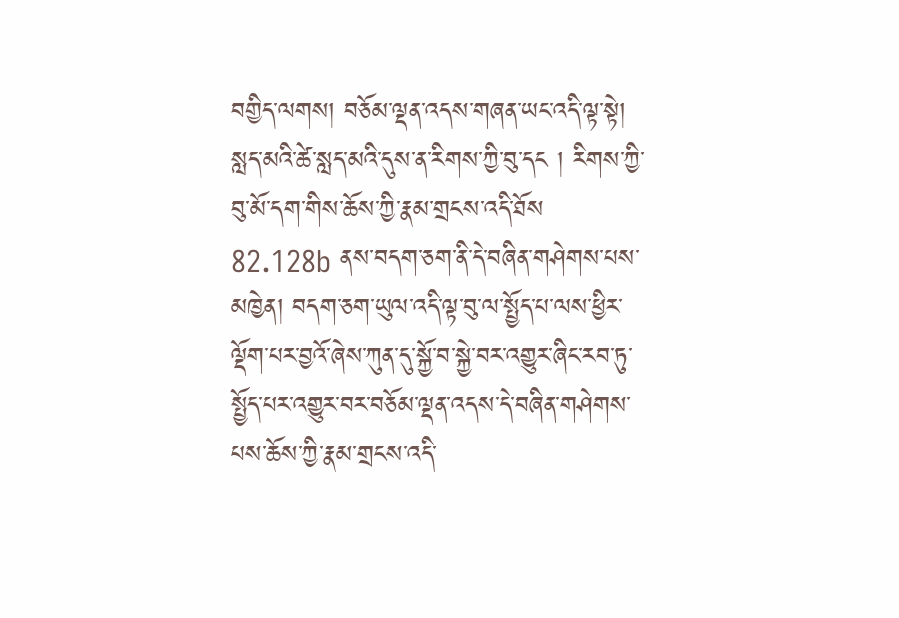བགྱིད་ལགས། བཅོམ་ལྡན་འདས་གཞན་ཡང་འདི་ལྟ་སྟེ། སླད་མའི་ཚེ་སླད་མའི་དུས་ན་རིགས་ཀྱི་བུ་དང ། རིགས་ཀྱི་བུ་མོ་དག་གིས་ཆོས་ཀྱི་རྣམ་གྲངས་འདི་ཐོས 82.128b ནས་བདག་ཅག་ནི་དེ་བཞིན་གཤེགས་པས་མཁྱེན། བདག་ཅག་ཡུལ་འདི་ལྟ་བུ་ལ་སྤྱོད་པ་ལས་ཕྱིར་ལྡོག་པར་བྱའོ་ཞེས་ཀུན་དུ་སྐྱོ་བ་སྐྱེ་བར་འགྱུར་ཞིང་རབ་ཏུ་སྤྱོད་པར་འགྱུར་བར་བཅོམ་ལྡན་འདས་དེ་བཞིན་གཤེགས་པས་ཆོས་ཀྱི་རྣམ་གྲངས་འདི་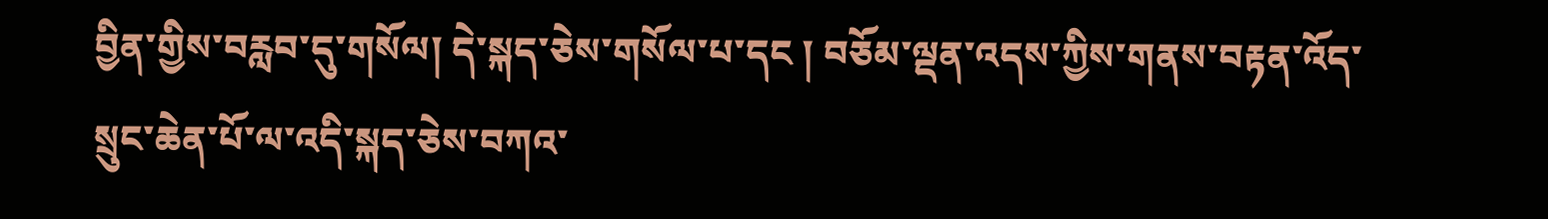བྱིན་གྱིས་བརླབ་དུ་གསོལ། དེ་སྐད་ཅེས་གསོལ་པ་དང ། བཅོམ་ལྡན་འདས་ཀྱིས་གནས་བརྟན་འོད་སྲུང་ཆེན་པོ་ལ་འདི་སྐད་ཅེས་བཀའ་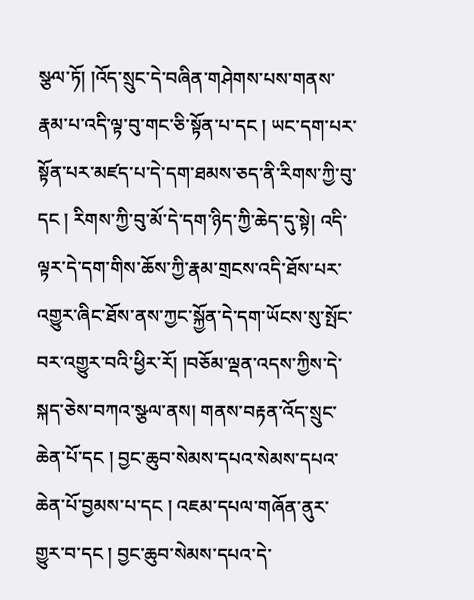སྩལ་ཏོ། །འོད་སྲུང་དེ་བཞིན་གཤེགས་པས་གནས་རྣམ་པ་འདི་ལྟ་བུ་གང་ཅི་སྟོན་པ་དང ། ཡང་དག་པར་སྟོན་པར་མཛད་པ་དེ་དག་ཐམས་ཅད་ནི་རིགས་ཀྱི་བུ་དང ། རིགས་ཀྱི་བུ་མོ་དེ་དག་ཉིད་ཀྱི་ཆེད་དུ་སྟེ། འདི་ལྟར་དེ་དག་གིས་ཆོས་ཀྱི་རྣམ་གྲངས་འདི་ཐོས་པར་འགྱུར་ཞིང་ཐོས་ནས་ཀྱང་སྐྱོན་དེ་དག་ཡོངས་སུ་སྤོང་བར་འགྱུར་བའི་ཕྱིར་རོ། །བཅོམ་ལྡན་འདས་ཀྱིས་དེ་སྐད་ཅེས་བཀའ་སྩལ་ནས། གནས་བརྟན་འོད་སྲུང་ཆེན་པོ་དང ། བྱང་ཆུབ་སེམས་དཔའ་སེམས་དཔའ་ཆེན་པོ་བྱམས་པ་དང ། འཇམ་དཔལ་གཞོན་ནུར་གྱུར་བ་དང ། བྱང་ཆུབ་སེམས་དཔའ་དེ་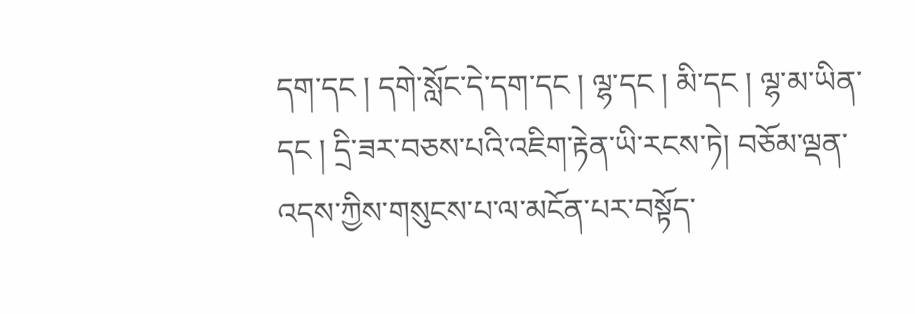དག་དང ། དགེ་སློང་དེ་དག་དང ། ལྷ་དང ། མི་དང ། ལྷ་མ་ཡིན་དང ། དྲི་ཟར་བཅས་པའི་འཇིག་རྟེན་ཡི་རངས་ཏེ། བཅོམ་ལྡན་འདས་ཀྱིས་གསུངས་པ་ལ་མངོན་པར་བསྟོད་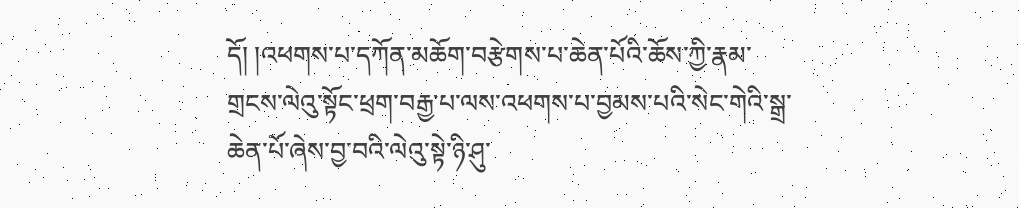དོ། །འཕགས་པ་དཀོན་མཆོག་བརྩེགས་པ་ཆེན་པོའི་ཆོས་ཀྱི་རྣམ་གྲངས་ལེའུ་སྟོང་ཕྲག་བརྒྱ་པ་ལས་འཕགས་པ་བྱམས་པའི་སེང་གེའི་སྒྲ་ཆེན་པོ་ཞེས་བྱ་བའི་ལེའུ་སྟེ་ཉི་ཤུ་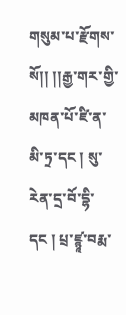གསུམ་པ་རྫོགས་སོ།། །།རྒྱ་གར་གྱི་མཁན་པོ་ཛི་ན་མི་ཏྲ་དང ། སུ་རེན་དྲ་བོ་དྷི་དང ། པྲ་ཛྙཱ་བརྨ་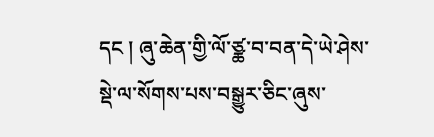དང ། ཞུ་ཆེན་གྱི་ལོ་ཙྪ་བ་བན་དེ་ཡེ་ཤེས་སྡེ་ལ་སོགས་པས་བསྒྱུར་ཅིང་ཞུས་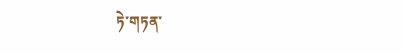ཏེ་གཏན་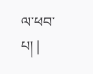ལ་ཕབ་པ། |